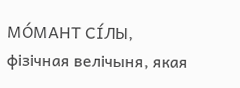МО́МАНТ СІ́ЛЫ,
фізічная велічыня, якая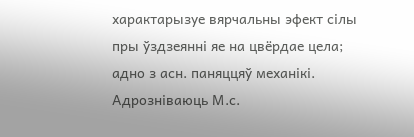характарызуе вярчальны эфект сілы пры ўздзеянні яе на цвёрдае цела; адно з асн. паняццяў механікі.
Адрозніваюць М.с.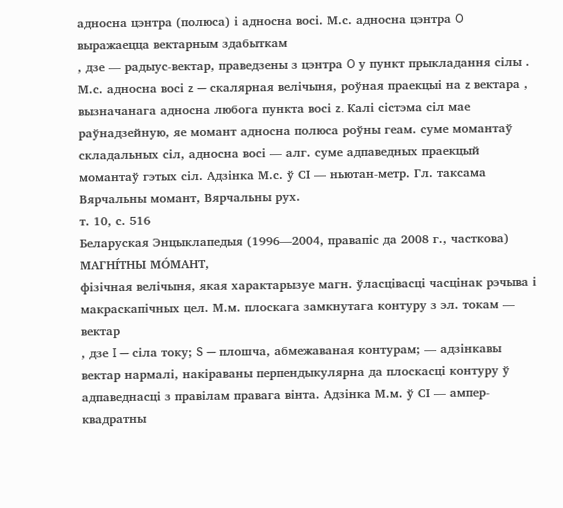адносна цэнтра (полюса) і адносна восі. М.с. адносна цэнтра O выражаецца вектарным здабыткам
, дзе — радыус-вектар, праведзены з цэнтра O у пункт прыкладання сілы . М.с. адносна восі z — скалярная велічыня, роўная праекцыі на z вектара , вызначанага адносна любога пункта восі z. Калі сістэма сіл мае раўнадзейную, яе момант адносна полюса роўны геам. суме момантаў складальных сіл, адносна восі — алг. суме адпаведных праекцый момантаў гэтых сіл. Адзінка М.с. ў СІ — ньютан-метр. Гл. таксама Вярчальны момант, Вярчальны рух.
т. 10, с. 516
Беларуская Энцыклапедыя (1996—2004, правапіс да 2008 г., часткова)
МАГНІ́ТНЫ МО́МАНТ,
фізічная велічыня, якая характарызуе магн. ўласцівасці часцінак рэчыва і макраскапічных цел. М.м. плоскага замкнутага контуру з эл. токам — вектар
, дзе I — сіла току; S — плошча, абмежаваная контурам; — адзінкавы вектар нармалі, накіраваны перпендыкулярна да плоскасці контуру ў адпаведнасці з правілам правага вінта. Адзінка М.м. ў СІ — ампер-квадратны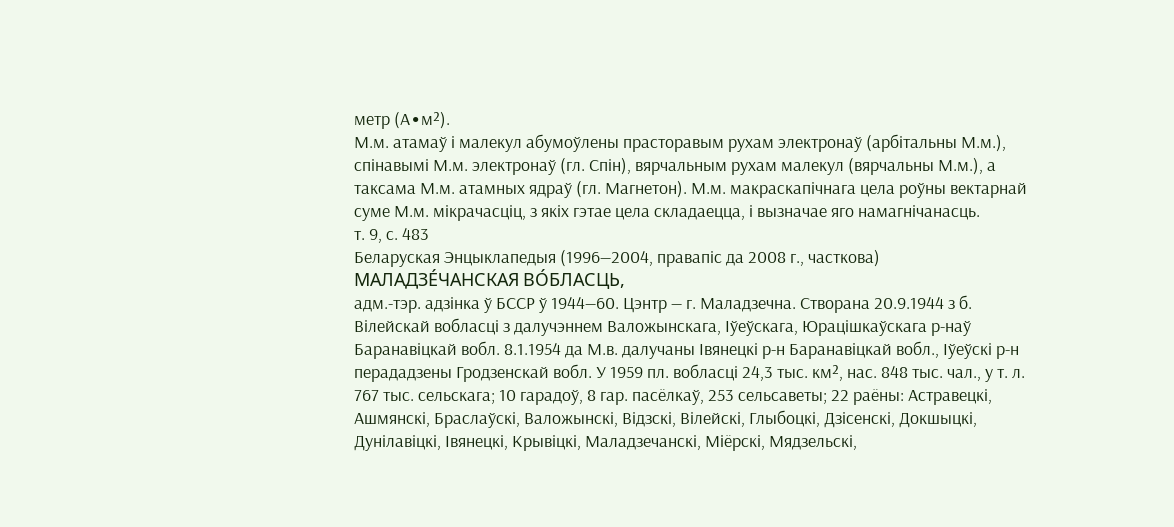метр (А∙м²).
М.м. атамаў і малекул абумоўлены прасторавым рухам электронаў (арбітальны М.м.), спінавымі М.м. электронаў (гл. Спін), вярчальным рухам малекул (вярчальны М.м.), а таксама М.м. атамных ядраў (гл. Магнетон). М.м. макраскапічнага цела роўны вектарнай суме М.м. мікрачасціц, з якіх гэтае цела складаецца, і вызначае яго намагнічанасць.
т. 9, с. 483
Беларуская Энцыклапедыя (1996—2004, правапіс да 2008 г., часткова)
МАЛАДЗЕ́ЧАНСКАЯ ВО́БЛАСЦЬ,
адм.-тэр. адзінка ў БССР ў 1944—60. Цэнтр — г. Маладзечна. Створана 20.9.1944 з б. Вілейскай вобласці з далучэннем Валожынскага, Іўеўскага, Юрацішкаўскага р-наў Баранавіцкай вобл. 8.1.1954 да М.в. далучаны Івянецкі р-н Баранавіцкай вобл., Іўеўскі р-н перададзены Гродзенскай вобл. У 1959 пл. вобласці 24,3 тыс. км², нас. 848 тыс. чал., у т. л. 767 тыс. сельскага; 10 гарадоў, 8 гар. пасёлкаў, 253 сельсаветы; 22 раёны: Астравецкі, Ашмянскі, Браслаўскі, Валожынскі, Відзскі, Вілейскі, Глыбоцкі, Дзісенскі, Докшыцкі, Дунілавіцкі, Івянецкі, Крывіцкі, Маладзечанскі, Міёрскі, Мядзельскі,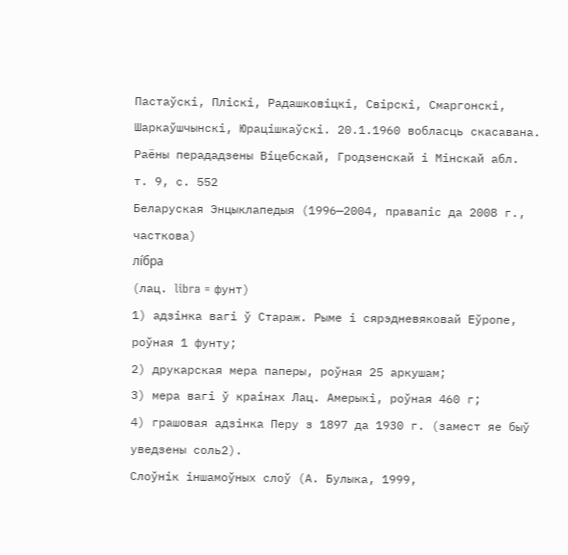Пастаўскі, Пліскі, Радашковіцкі, Свірскі, Смаргонскі, Шаркаўшчынскі, Юрацішкаўскі. 20.1.1960 вобласць скасавана. Раёны перададзены Віцебскай, Гродзенскай і Мінскай абл.
т. 9, с. 552
Беларуская Энцыклапедыя (1996—2004, правапіс да 2008 г., часткова)
лі́бра
(лац. libra = фунт)
1) адзінка вагі ў Стараж. Рыме і сярэдневяковай Еўропе, роўная 1 фунту;
2) друкарская мера паперы, роўная 25 аркушам;
3) мера вагі ў краінах Лац. Амерыкі, роўная 460 г;
4) грашовая адзінка Перу з 1897 да 1930 г. (замест яе быў уведзены соль2).
Слоўнік іншамоўных слоў (А. Булыка, 1999,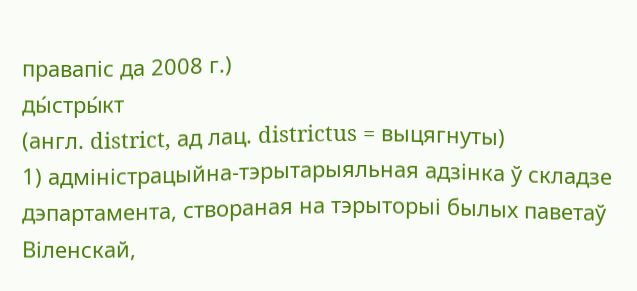правапіс да 2008 г.)
ды́стры́кт
(англ. district, ад лац. districtus = выцягнуты)
1) адміністрацыйна-тэрытарыяльная адзінка ў складзе дэпартамента, створаная на тэрыторыі былых паветаў Віленскай,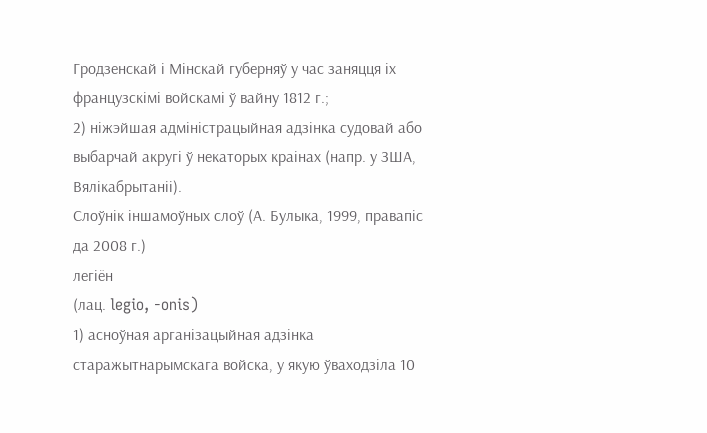Гродзенскай і Мінскай губерняў у час заняцця іх французскімі войскамі ў вайну 1812 г.;
2) ніжэйшая адміністрацыйная адзінка судовай або выбарчай акругі ў некаторых краінах (напр. у ЗША, Вялікабрытаніі).
Слоўнік іншамоўных слоў (А. Булыка, 1999, правапіс да 2008 г.)
легіён
(лац. legio, -onis)
1) асноўная арганізацыйная адзінка старажытнарымскага войска, у якую ўваходзіла 10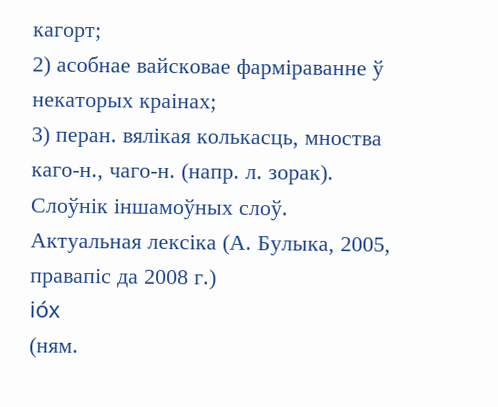кагорт;
2) асобнае вайсковае фарміраванне ў некаторых краінах;
3) перан. вялікая колькасць, мноства каго-н., чаго-н. (напр. л. зорак).
Слоўнік іншамоўных слоў. Актуальная лексіка (А. Булыка, 2005, правапіс да 2008 г.)
іо́х
(ням.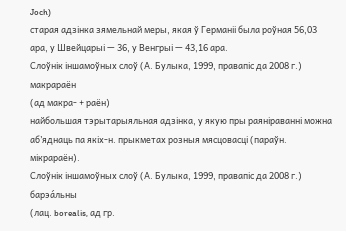Joch)
старая адзінка зямельнай меры, якая ў Германіі была роўная 56,03 ара, у Швейцарыі — 36, у Венгрыі — 43,16 ара.
Слоўнік іншамоўных слоў (А. Булыка, 1999, правапіс да 2008 г.)
макрараён
(ад макра- + раён)
найбольшая тэрытарыяльная адзінка, у якую пры раяніраванні можна аб’яднаць па якіх-н. прыкметах розныя мясцовасці (параўн. мікрараён).
Слоўнік іншамоўных слоў (А. Булыка, 1999, правапіс да 2008 г.)
барэа́льны
(лац. borealis, ад гр.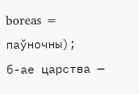boreas = паўночны);
б-ае царства —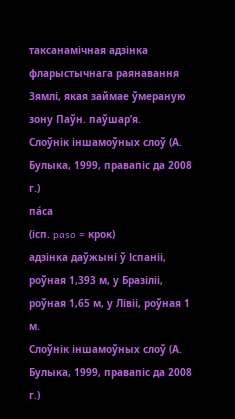таксанамічная адзінка фларыстычнага раянавання Зямлі, якая займае ўмераную зону Паўн. паўшар’я.
Слоўнік іншамоўных слоў (А. Булыка, 1999, правапіс да 2008 г.)
па́са
(ісп. paso = крок)
адзінка даўжыні ў Іспаніі, роўная 1,393 м, у Бразіліі, роўная 1,65 м, у Лівіі, роўная 1 м.
Слоўнік іншамоўных слоў (А. Булыка, 1999, правапіс да 2008 г.)